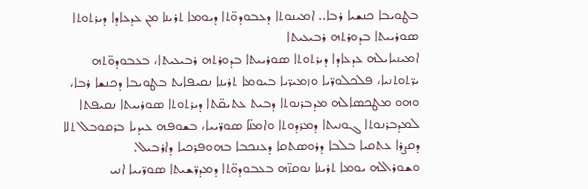ܒܛܘܝܒܐ ܟܢܫܝܐ ܪܒܐ.. ܐܡܝܢܘܬܐ ܕܥܒܘܕܘ̈ܬܐ ܕܝܘܡܐ ܬܪܝܢܐ ܡܢ ܥܕܥܐܕܐ ܕܝܪܬܘܬܐ ܣܘܪܝܝܬܐ ܒܕܘܪܬܗ ܪܒܝܥܝܬܐ
ܐܡܝܢܝܐܝܠܗ ܥܕܥܐܕܐ ܕܝܪܬܘܬܐ ܣܘܪܝܝܬܐ ܒܕܘܪܬܗ ܪܒܝܥܝܬܐ، ܒܥܒܘܕܘ̈ܬܗ ܝܪ̈ܬܘܬܢܝܐ، ܦܠܟܠܘܪ̈ܝܐ ܘܙܡܝܪ̈ܝܐ ܒܝܘܡܐ ܬܪܝܢܐ ܢܩܝܦܐܝܬ ܒܛܘܝܒܐ ܕܟܢܫܐ ܪܒܐ، ܘܗܘ ܡܛܟܣܐܠܗ ܡܕܒܪܢܘܬܐ ܕܒܝܬ ܥܬܝܩ̈ܬܐ ܕܝܪܬܘܬܐ ܣܘܪܝܝܬܐ ܢܩܝܦܬܐ ܠܡܕܒܪܢܘܬܐ ܓܘܢܝܬܐ ܕܡܪܕܘܬܐ ܘܐܡܢ̈ܐ ܣܘܪ̈ܝܝܐ، ܒܫܘܦܗ ܥܝܕܝܐ ܒܪܩܘܒܠ ܬܠܐ ܕܩܨܪܐ ܥܬܩܝܐ ܒܠܒܐ ܕܪܘܣܬܩܐ ܕܥܢܟܒܐ ܒܗܘܦܪܟܝܐ ܕܐܪܒܝܠ.
ܘܫܘܪܐܠܗ ܝܘܡܐ ܬܪܝܢܐ ܢܘܩܙ̈ܗ ܒܥܒܘܕܘ̈ܬܐ ܕܡܕܪ̈ܫܝܬܐ ܣܘܪ̈ܝܝܐ ܐܢܝ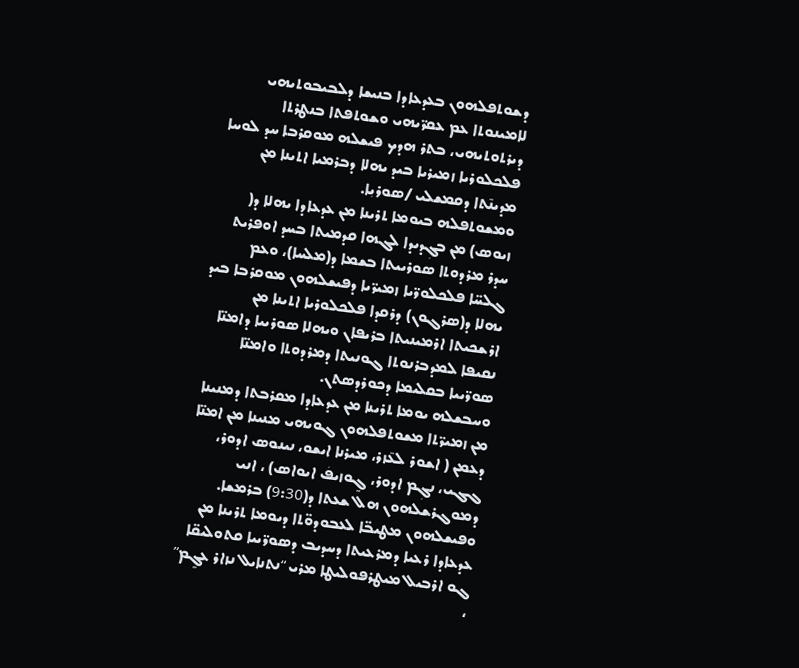ܕܫܘܬܦܠܗܘܢ ܒܥܕܥܐܕܐ ܒܢܝܫܐ ܕܠܒܝܒܘܬܝܗܝ ܠܐܡܝܢܘܬܐ ܥܡ ܥܩܪ̈ܝܗܝ ܘܫܘܬܦܬܐ ܒܢܛܪܬܐ ܕܝܪܬܘܬܝܗܝ، ܒܬܪ ܗܕܟ ܦܝܫܠܗ ܡܘܩܪܒܐ ܚܕ ܠܘܚܐ ܦܠܟܠܘܪܝܐ ܙܡܝܪܝܐ ܒܝܕ ܝܗܠܐ ܕܒܪܡܝܐ ܐܬܝܢܐ ܡܢ ܡܕܝܢ̄ܬܐ ܕܩܡܫܠܝ /ܣܘܪܝܼܐ.
ܘܡܫܘܬܦܠܗ ܒܝܘܡܐ ܬܪܝܢܐ ܡܢ ܥܕܥܐܕܐ ܝܗܠܐ ܕ( ܙܝܘܣ) ܡܢ ܒܓܼܕܝܕܐ ܠܓܗܐ ܩܕܡܝܬܐ ܒܚܕ ܐܘܦܪܝܬ ܚܕܪ ܡܪܕܘܬܐ ܣܘܪܝܝܬܐ ܒܫܡܐ ܕ(ܡܠܚܐ)، ܘܥܡ ܓܠܚ̈ܐ ܦܠܟܠܘܪ̈ܝܐ ܙܡܝܪ̈ܝܐ ܕܦܝܫܠܗܘܢ ܡܘܩܪܒܐ ܒܝܕ ܝܗܠܐ ܕ(ܣܪܓܘܢ) ܕܪܩܕܐ ܦܠܟܠܘܪܝܐ ܐܬܝܢܐ ܡܢ ܐܪܫܟܝܬܐ ܐܪܡܝܢܝܬܐ ܒܪܝܦܐܢ ܘܝܗܠܐ ܣܘܪܝܝܐ ܕܐܡܢ̈ܐ ܢܩܝܦܐ ܠܡܕܒܪܢܘܬܐ ܓܘܢܝܬܐ ܕܡܪܕܘܬܐ ܘܐܡܢ̈ܐ ܣܘܪ̈ܝܝܐ ܒܩܠܝܡܐ ܕܟܘܪܕܣܬܢ.
ܘܚܒܫܠܗ ܝܘܡܐ ܬܪܝܢܐ ܡܢ ܥܕܥܐܕܐ ܡܩܪܒܬܐ ܕܡܢܝܢܐ ܡܢ ܙܡܝܪ̈ܬܐ ܡܫܘܬܦܠܗܘܢ ܓܘܝܗܝ ܡܢܝܢܐ ܡܢ ܐܡܢ̈ܐ ܕܥܡܢ ( ܐܫܘܪ ܠܥ̄ܙܪ، ܡܝܪܢܐ ܐܝܫܘ، ܢܝܢܘܣ ܐܕܘܪ، ܓܓܝ، ܢܓܼܡ ܐܕܘܪ، ܓ̰ܘܙܝܦܿ ܐܝܘܐܣ) ، ܐܢܝ ܕܡܘܓܪܫܠܗܘܢ ܗܠ ܫܥܬܐ ܕ(9:30) ܒܪܡܫܐ.
ܘܦܝܫܠܗܘܢ ܡܛܝܒ̈ܐ ܠܥܒܘܕܘ̈ܬܐ ܕܝܘܡܐ ܬܪܝܢܐ ܡܢ ܥܕܥܐܕܐ ܪܥܝܐ ܕܡܪܥܝܬܐ ܕܚܕܝܒ ܕܣܘܪ̈ܝܝܐ ܩܬܘܠܝܩ̈ܐ ܓܘ ܐܪܒܝܠ ܡܝܛܪܦܘܠܝܛܐ ܡܪܝ “ܢܬܢܐܝܠ ܢܙܐܪ ܥܓ̰ܡ” ،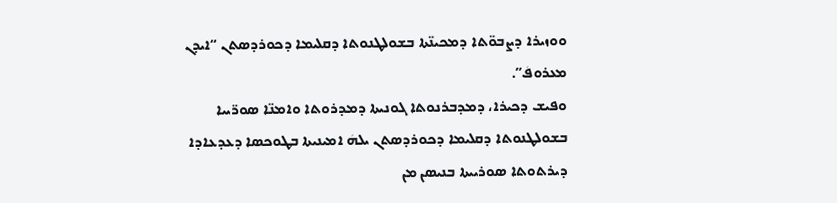ܘܘܙܝܪܐ ܕܨܒܘ̈ܬܐ ܕܡܟܝܢ̈ܬܐ ܒܫܘܠܛܢܘܬܐ ܕܩܠܝܡܐ ܕܟܘܪܕܣܬܢ “ܐܝܕܢ ܡܥܪܘܦܿ”.
ܘܦܝܫ ܕܟܝܪܐ، ܕܡܕܒܪܢܘܬܐ ܓܘܢܝܬܐ ܕܡܕܪܘܬܐ ܘܐܡܢ̈ܐ ܣܘܪ̈ܝܝܐ ܒܫܘܠܛܢܘܬܐ ܕܩܠܝܡܐ ܕܟܘܪܕܣܬܢ ܝܠܗܿ ܐܡܝܢܝܬܐ ܒܛܘܟܣܐ ܕܥܕܥܐܕܐ ܕܝܪܬܘܬܐ ܣܘܪܝܝܬܐ ܒܢܝܣܢ ܡܢ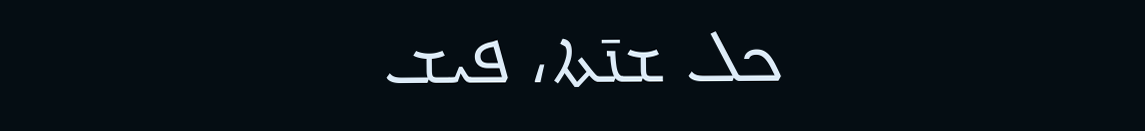ܟܠ ܫܢ̄ܬܐ، ܦܝܫ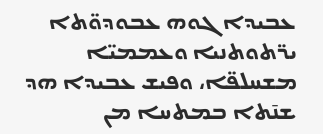ܥܒܝܕܐ ܓܘܗ ܥܒܘܕܘ̈ܬܐ ܝܪ̈ܬܘܬܢܝܐ ܘܥܡܡܝ̈ܐ ܡܫܚܠܦ̈ܐ، ܘܦܝܫ ܥܒܝܕܐ ܗܕ ܫܢ̄ܬܐ ܒܡܬܚܐ ܡܢ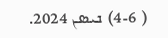( 4-6) ܢܝܣܢ 2024.